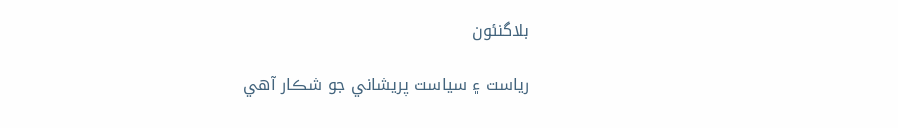بلاگنئون

رياست ۽ سياست پريشاني جو شڪار آهي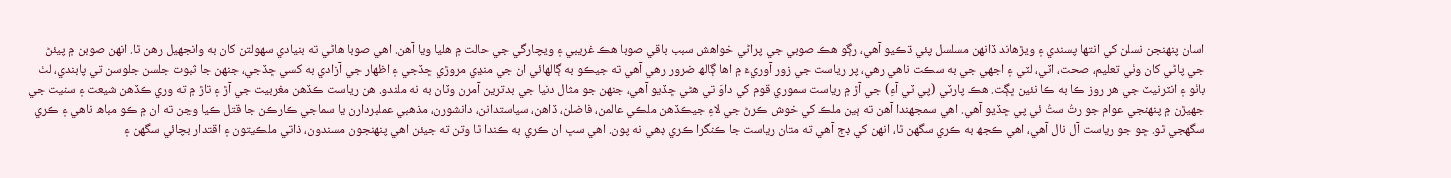اسان پنهنجن نسلن کي انتها پسندي ۽ ويڙهاند ڏانهن مسلسل پئي ڌڪيو آهي، رڳو هڪ صوبي جي پراڻي خواهش سبب باقي صوبا هڪ غريبي ۽ ويچارگي جي حالت ۾ هليا ويا آهن. اهي صوبا هاڻي ته بنيادي سهولتن کان به وانجهيل رهن ٿا. انهن صوبن ۾ پيئڻ جي پاڻي کان وٺي تعليم، صحت، اٽي، لٽي ۽ اجهي جي به سڪت ناهي رهي، پر رياست جي زور آوريءَ ۾ اها ڳالھ ضرور رهي آهي ته جيڪو به ڳالهائي ان جي منڍي مروڙي ڇڏجي ۽ اظهار جي آزادي به کسي ڇڏجي، جنهن جا ثبوت جلسن جلوسن تي پابندي، لٺ باٺو ۽ انٽرنيٽ جي هر روز ڪا به ڪا نئين ڀڳت. هڪ پارٽي (پي ٽي آءِ) جي آڙ ۾ رياست سموري قوم کي داوَ تي هڻي ڇڏيو آهي، جنهن جو مثال دنيا جي بدترين آمرن وٽان به نه ملندو. هن رياست ڪڏهن مغربيت جي آڙ ۽ تاڙ ۾ ته وري ڪڏهن شيعت ۽ سنيت جي جهيڙن ۾ پنهنجي عوام جو رتُ ستُ ئي پي ڇڏيو آهي. اهي سمجهندا آهن ته ٻين ملڪ کي خوش ڪرڻ جي لاءِ جيڪڏهن ملڪي عالمن، فاضلن، ڏاهن، سياستدانن، دانشورن، مذهبي عملبردارن يا سماجي ڪارڪن جا قتل ڪيا وڃن ته ان ۾ ڪو مباھ ناهي ۽ ڪري سگهجي ٿو. ڇو جو رياست آل نال آهي، اهي ڪجھ به ڪري سگهن ٿا، انهن کي ڊڄ آهي ته متان رياست جا ڪنگرا ڪري ڊهي نه پون. اهي سڀ ان ڪري به ڪندا ٿا وتن ته جيئن اهي پنهنجون مسندون، ذاتي ملڪيتون ۽ اقتدار بچائي سگهن ۽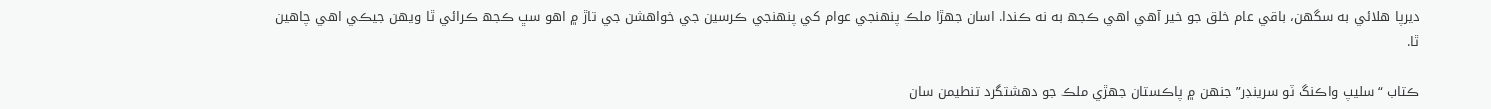ديرپا هلائي به سگهن، باقي عام خلق جو خير آهي اهي ڪجھ به نه ڪندا. اسان جهڙا ملڪ پنهنجي عوام کي پنهنجي ڪرسين جي خواهشن جي تاڙ ۾ اهو سڀ ڪجھ ڪرائي ٿا ويهن جيڪي اهي چاهين ٿا.

ڪتاب “سليپ واڪنگ ٽو سرينڊر” جنهن ۾ پاڪستان جهڙي ملڪ جو دهشتگرد تنطيمن سان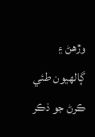وڙهڻ ۽ ڳالهيون طئي ڪرڻ جو ذڪر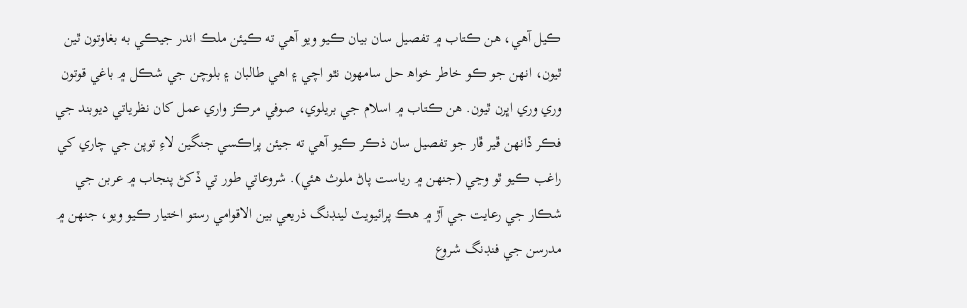ڪيل آهي، هن ڪتاب ۾ تفصيل سان بيان ڪيو ويو آهي ته ڪيئن ملڪ اندر جيڪي به بغاوتون ٿين ٿيون، انهن جو ڪو خاطر خواھ حل سامهون نٿو اچي ۽ اهي طالبان ۽ بلوچن جي شڪل ۾ باغي قوتون وري وري اڀرن ٿيون. هن ڪتاب ۾ اسلام جي بريلوي، صوفي مرڪز واري عمل کان نظرياتي ديوبند جي فڪر ڏانهن ڦير ڦار جو تفصيل سان ذڪر ڪيو آهي ته جيئن پراڪسي جنگين لاءِ توپن جي چاري کي راغب ڪيو ٿو وڃي (جنهن ۾ رياست پاڻ ملوث هئي). شروعاتي طور تي ڏکڻ پنجاب ۾ عربن جي شڪار جي رعايت جي آڙ ۾ هڪ پرائيويٽ لينڊنگ ذريعي بين الاقوامي رستو اختيار ڪيو ويو، جنهن ۾ مدرسن جي فنڊنگ شروع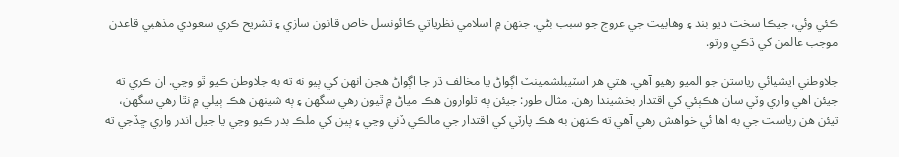ڪئي وئي، جيڪا سخت ديو بند ۽ وهابيت جي عروج جو سبب بڻي. جنهن ۾ اسلامي نظرياتي ڪائونسل خاص قانون سازي ۽ تشريح ڪري سعودي مذهبي قاعدن موجب عالمن کي ڌڪي ورتو.

جلاوطني ايشيائي رياستن جو الميو رهيو آهي. هتي هر اسٽيبلشمينٽ اڳواڻ يا مخالف ڌر جا اڳواڻ هجن انهن کي ٻيو نه ته به جلاوطن ڪيو ٿو وڃي. ان ڪري ته جيئن اهي واري وٽي سان هڪٻئي کي اقتدار بخشيندا رهن. مثال طور: جيئن ٻه تلوارون هڪ مياڻ ۾ ٿيون رهي سگهن ۽ ٻه شينهن هڪ ٻيلي ۾ نٿا رهي سگهن، تيئن هن رياست جي به اها ئي خواهش رهي آهي ته ڪنهن به هڪ پارٽي کي اقتدار جي مالڪي ڏني وڃي ۽ ٻين کي ملڪ بدر ڪيو وڃي يا جيل اندر واري ڇڏجي ته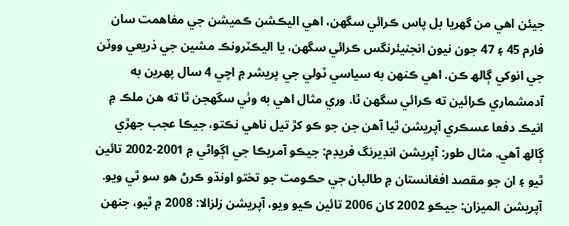جيئن اهي من گهريا بل پاس ڪرائي سگهن، اهي اليڪشن ڪميشن جي مفاهمت سان فارم 45 ۽ 47 جون نيون انجنيئرنگس ڪرائي سگهن، يا اليڪٽرونڪ مشين جي ذريعي ووٽن جي انوکي ڳالھ ڪن. اهي ڪنهن به سياسي ٽولي جي پريشر ۾ اچي 4 سال پهرين به آدمشماري ڪرائين ته ڪرائي سگهن ٿا. وري مثال اهي به وٺي سگهجن ٿا ته هن ملڪ ۾ انيڪ دفعا عسڪري آپريشن ٿيا آهن جن جو ڪو کڙ تيل ناهي نڪتو، جيڪا عجب جهڙي ڳالھ آهي. مثال طور: آپريشن انڊيرنگ فريڊم: جيڪو آمريڪا جي اڳواڻي ۾ 2001-2002 تائين ٿيو ۽ ان جو مقصد افغانستان ۾ طالبان جي حڪومت جو تختو اونڌو ڪرڻ هو سو ٿي ويو. آپريشن الميزان: جيڪو 2002 کان 2006 تائين ڪيو ويو، آپريشن زلزالا: 2008 ۾ ٿيو، جنهن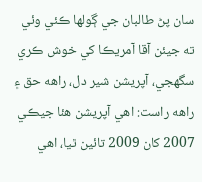سان پڻ طالبان جي ڳولها ڪئي وئي ته جيئن آقا آمريڪا کي خوش ڪري سگهجي، آپريشن شير دل، راهه حق ۽ راهه راست: اهي آپريشن هئا جيڪي 2007 کان 2009 تائين ٿيا، اهي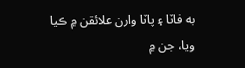به فاٽا ۽ پاٽا وارن علائقن ۾ ڪيا ويا، جن ۾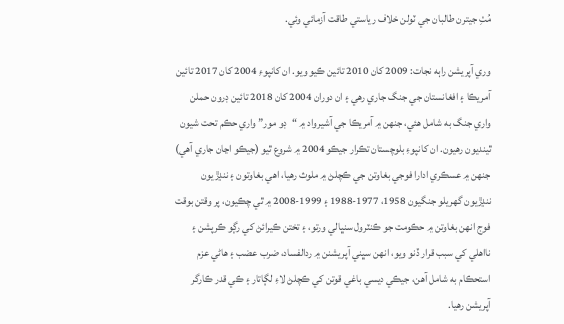مُٺِ جيترن طالبان جي ٽولن خلاف رياستي طاقت آزمائي وئي.

وري آپريشن راہه نجات: 2009 کان 2010 تائين ڪيو ويو. ان کانپوءِ 2004 کان 2017 تائين آمريڪا ۽ افغانستان جي جنگ جاري رهي ۽ ان دوران 2004 کان 2018 تائين ڊرون حملن واري جنگ به شامل هئي، جنهن ۾ آمريڪا جي آشيرواد ۾ “ڊو مور” واري حڪم تحت شيون ٿينديون رهيون. ان کانپوءِ بلوچستان تڪرار جيڪو 2004 ۾ شروع ٿيو (جيڪو اڃان جاري آهي) جنهن ۾ عسڪري ادارا فوجي بغاوتن جي ڪچلڻ ۾ ملوث رهيا، اهي بغاوتون ۽ ننڍڙيون ننڍڙيون گهريلو جنگيون 1958، 1977-1988 ۽ 1999-2008 ۾ ٿي چڪيون، پر وقتن بوقت فوج انهن بغاوتن ۾ حڪومت جو ڪنٽرول سنڀالي ورتو، ۽ تختن ڪيرائڻ کي رڳو ڪرپشن ۽ نااهلي کي سبب قرار ڏنو ويو، انهن سڀني آپريشنن ۾ ردالفساد، ضرب عضب ۽ هاڻي عزم استحڪام به شامل آهن، جيڪي ديسي باغي قوتن کي ڪچلڻ لاءِ لڳاتار ۽ ڪي قدر ڪارگر آپريشن رهيا.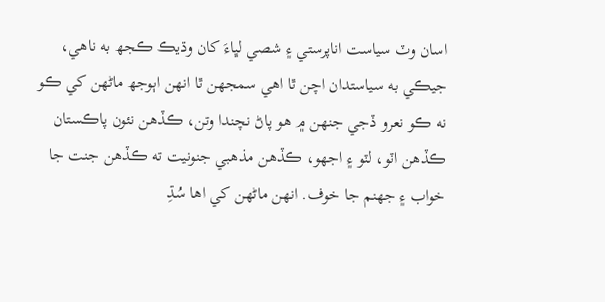اسان وٽ سياست اناپرستي ۽ شصي لڀاءَ کان وڌيڪ ڪجھ به ناهي، جيڪي به سياستدان اچن ٿا اهي سمجهن ٿا انهن اٻوجھ ماڻهن کي ڪو نه ڪو نعرو ڏجي جنهن ۾ هو پاڻ نچندا وتن، ڪڏهن نئون پاڪستان ڪڏهن اٽو، لٽو ۽ اجهو، ڪڏهن مذهبي جنونيت ته ڪڏهن جنت جا خواب ۽ جهنم جا خوف. انهن ماڻهن کي اها سُڌِ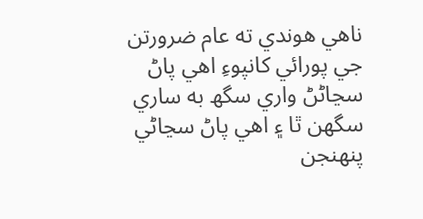ناهي هوندي ته عام ضرورتن جي پورائي کانپوءِ اهي پاڻ سڃاڻڻ واري سگھ به ساري سگهن ٿا ۽ اهي پاڻ سڃاڻي پنهنجن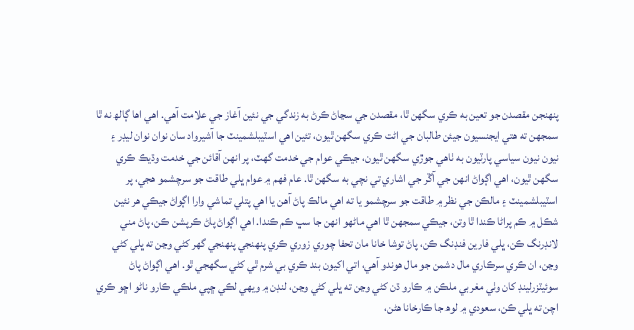پنهنجن مقصدن جو تعين به ڪري سگهن ٿا، مقصدن جي سڃاڻ ڪرڻ به زندگي جي نئين آغاز جي علامت آهي. اهي اها ڳالھ نه ٿا سمجهن ته هتي ايجنسيون جيئن طالبان جي اڻت ڪري سگهن ٿيون، تئين اهي اسٽيبلشمينٽ جا آشيرواد سان نوان نوان ليڊر ۽ نيون نيون سياسي پارٽيون به ٺاهي جوڙي سگهن ٿيون، جيڪي عوام جي خدمت گهٽ، پر انهن آقائن جي خدمت وڌيڪ ڪري سگهن ٿيون، اهي اڳواڻ انهن جي آڱر جي اشاري تي نچي به سگهن ٿا. عام فهم ۾ عوام ڀلي طاقت جو سرچشمو هجي، پر اسٽيبلشمينٽ ۽ مالڪن جي نظر ۾ طاقت جو سرچشمو يا ته اهي مالڪ پاڻ آهن يا اهي پتلي تماشي وارا اڳواڻ جيڪي هر نئين شڪل ۾ ڪم پراڻا ڪندا ٿا وتن، جيڪي سمجهن ٿا اهي ماڻهو انهن جا سڀ ڪم ڪندا. اهي اڳواڻ پاڻ ڪرپشن ڪن، پاڻ مني لانڊرنگ ڪن، ڀلي فارين فنڊنگ ڪن، پاڻ توشا خانا مان تحفا چوري زوري ڪري پنهنجي پنهنجي گهر کڻي وڃن ته ڀلي کڻي وڃن، ان ڪري سرڪاري مال دشمن جو مال هوندو آهي، اتي اکيون بند ڪري بي شرم ٿي کڻي سگهجي ٿو. اهي اڳواڻ پاڻ سوئيٽزرلينڊ کان وٺي مغربي ملڪن ۾ ڪارو ڌن کڻي وڃن ته ڀلي کڻي وڃن، لنڊن ۾ ويهي لڪي ڇپي ملڪي ڪارو ناڻو اڇو ڪري اچن ته ڀلي ڪن، سعودي ۾ لوھ جا ڪارخانا هڻن،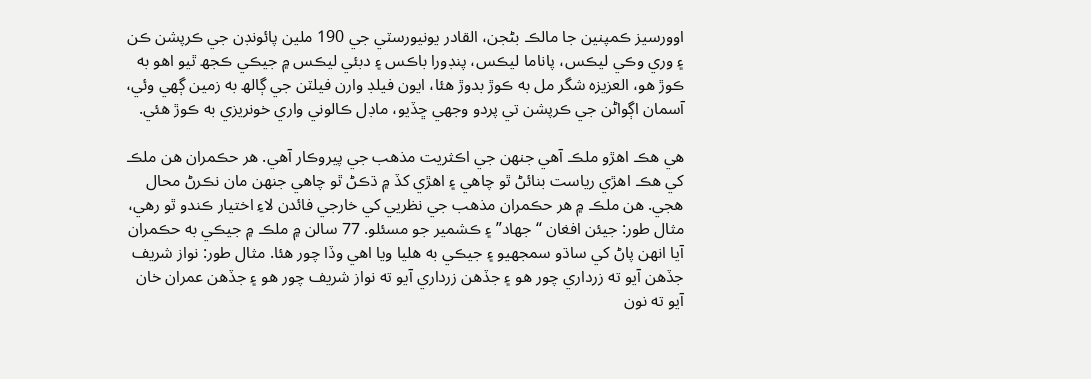اوورسيز ڪمپنين جا مالڪ بڻجن، القادر يونيورسٽي جي 190 ملين پائونڊن جي ڪرپشن ڪن ۽ وري وڪي ليڪس، پاناما ليڪس، پنڊورا باڪس ۽ دبئي ليڪس ۾ جيڪي ڪجھ ٿيو اهو به ڪوڙ هو، العزيزه شگر مل به ڪوڙ بدوڙ هئا، ايون فيلڊ وارن فيلٽن جي ڳالھ به زمين ڳهي وئي، آسمان اڳواڻن جي ڪرپشن تي پردو وجهي ڇڏيو، ماڊل ڪالوني واري خونريزي به ڪوڙ هئي.

هي هڪ اهڙو ملڪ آهي جنهن جي اڪثريت مذهب جي پيروڪار آهي. هر حڪمران هن ملڪ کي هڪ اهڙي رياست بنائڻ ٿو چاهي ۽ اهڙي کڏ ۾ ڌڪڻ ٿو چاهي جنهن مان نڪرڻ محال هجي. هن ملڪ ۾ هر حڪمران مذهب جي نظريي کي خارجي فائدن لاءِ اختيار ڪندو ٿو رهي، مثال طور: جيئن افغان “جهاد” ۽ ڪشمير جو مسئلو. 77 سالن ۾ ملڪ ۾ جيڪي به حڪمران آيا انهن پاڻ کي ساڌو سمجهيو ۽ جيڪي به هليا ويا اهي وڏا چور هئا. مثال طور: نواز شريف جڏهن آيو ته زرداري چور هو ۽ جڏهن زرداري آيو ته نواز شريف چور هو ۽ جڏهن عمران خان آيو ته نون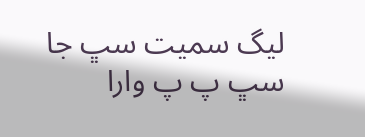ليگ سميت سڀ جا سڀ پ پ وارا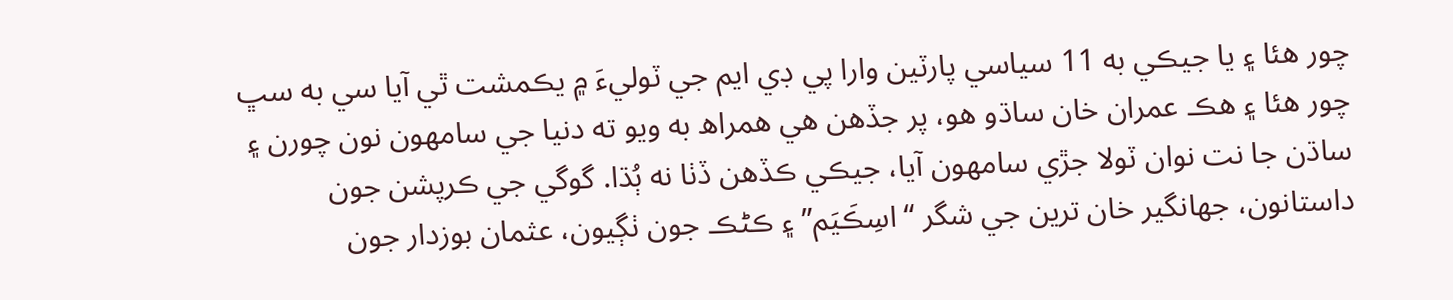چور هئا ۽ يا جيڪي به 11 سياسي پارٽين وارا پي ڊي ايم جي ٽوليءَ ۾ يڪمشت ٿي آيا سي به سڀ چور هئا ۽ هڪ عمران خان ساڌو هو، پر جڏهن هي همراھ به ويو ته دنيا جي سامهون نون چورن ۽ ساڌن جا نت نوان ٽولا جڙي سامهون آيا، جيڪي ڪڏهن ڏٺا نه ٻُڌا. گوگي جي ڪرپشن جون داستانون، جهانگير خان ترين جي شگر “اسِڪَيَم” ۽ ڪڻڪ جون ٺڳيون، عثمان بوزدار جون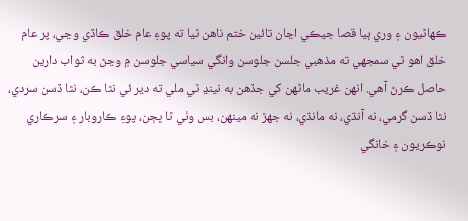ڪهاڻيون ۽ وري ٻيا قصا جيڪي اڃان تائين ختم ناهن ٿيا ته پوءِ عام خلق ڪاڏي وڃي، پر عام خلق اهو ٿي سمجهي ته مذهبي جلسن جلوسن وانگي سياسي جلوسن ۾ وڃڻ به ثواب دارين حاصل ڪرڻ آهي. انهن غريب ماڻهن کي جڏهن به نينڍ ٿي ملي ته دير ئي نٿا ڪن، نٿا ڏسن سردي، نٿا ڏسن گرمي، نه آنڌي، نه مانڌي، نه جهڙ نه مينهن، بس وٺي ٿا ڀڄن، پوءِ ڪاروبار ۽ سرڪاري نوڪريون ۽ خانگي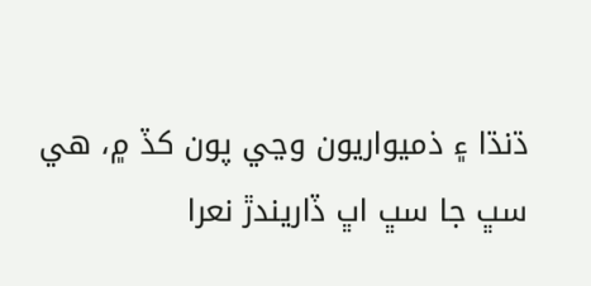ڌنڌا ۽ ذميواريون وڃي پون کڏ ۾، هي سڀ جا سڀ اڀ ڏاريندڙ نعرا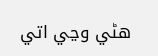هڻي وڃي اتي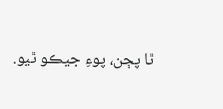ٿا پڄن، پوءِ جيڪو ٿيو.